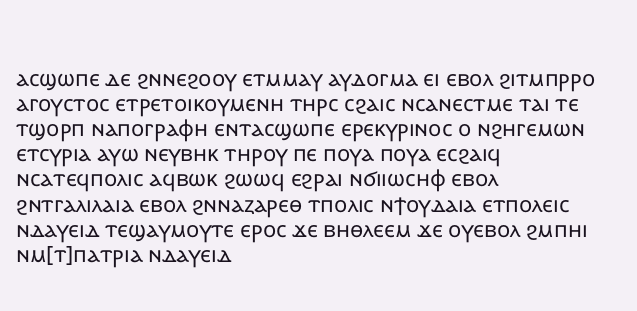ⲁⲥϣⲱⲡⲉ ⲇⲉ ϩⲛⲛⲉϩⲟⲟⲩ ⲉⲧⲙⲙⲁⲩ ⲁⲩⲇⲟⲅⲙⲁ ⲉⲓ ⲉⲃⲟⲗ ϩⲓⲧⲙⲡⲣⲣⲟ ⲁⲅⲟⲩⲥⲧⲟⲥ ⲉⲧⲣⲉⲧⲟⲓⲕⲟⲩⲙⲉⲛⲏ ⲧⲏⲣⲥ ⲥϩⲁⲓⲥ ⲛⲥⲁⲛⲉⲥⲧⲙⲉ ⲧⲁⲓ ⲧⲉ ⲧϣⲟⲣⲡ ⲛⲁⲡⲟⲅⲣⲁⲫⲏ ⲉⲛⲧⲁⲥϣⲱⲡⲉ ⲉⲣⲉⲕⲩⲣⲓⲛⲟⲥ ⲟ ⲛϩⲏⲅⲉⲙⲱⲛ ⲉⲧⲥⲩⲣⲓⲁ ⲁⲩⲱ ⲛⲉⲩⲃⲏⲕ ⲧⲏⲣⲟⲩ ⲡⲉ ⲡⲟⲩⲁ ⲡⲟⲩⲁ ⲉⲥϩⲁⲓϥ ⲛⲥⲁⲧⲉϥⲡⲟⲗⲓⲥ ⲁϥⲃⲱⲕ ϩⲱⲱϥ ⲉϩⲣⲁⲓ ⲛϭⲓⲓⲱⲥⲏⲫ ⲉⲃⲟⲗ ϩⲛⲧⲅⲁⲗⲓⲗⲁⲓⲁ ⲉⲃⲟⲗ ϩⲛⲛⲁⲍⲁⲣⲉⲑ ⲧⲡⲟⲗⲓⲥ ⲛϯⲟⲩⲇⲁⲓⲁ ⲉⲧⲡⲟⲗⲉⲓⲥ ⲛⲇⲁⲩⲉⲓⲇ ⲧⲉϣⲁⲩⲙⲟⲩⲧⲉ ⲉⲣⲟⲥ ϫⲉ ⲃⲏⲑⲗⲉⲉⲙ ϫⲉ ⲟⲩⲉⲃⲟⲗ ϩⲙⲡⲏⲓ ⲛⲙ[ⲧ]ⲡⲁⲧⲣⲓⲁ ⲛⲇⲁⲩⲉⲓⲇ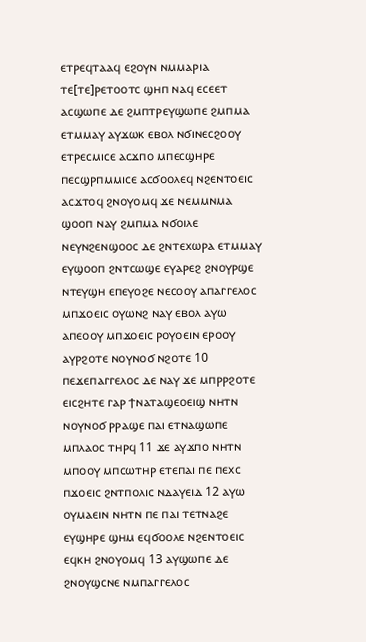ⲉⲧⲣⲉϥⲧⲁⲁϥ ⲉϩⲟⲩⲛ ⲛⲙⲙⲁⲣⲓⲁ ⲧⲉ[ⲧⲉ]ⲣⲉⲧⲟⲟⲧⲥ ϣⲏⲡ ⲛⲁϥ ⲉⲥⲉⲉⲧ ⲁⲥϣⲱⲡⲉ ⲇⲉ ϩⲙⲡⲧⲣⲉⲩϣⲱⲡⲉ ϩⲙⲡⲙⲁ ⲉⲧⲙⲙⲁⲩ ⲁⲩϫⲱⲕ ⲉⲃⲟⲗ ⲛϭⲓⲛⲉⲥϩⲟⲟⲩ ⲉⲧⲣⲉⲥⲙⲓⲥⲉ ⲁⲥϫⲡⲟ ⲙⲡⲉⲥϣⲏⲣⲉ ⲡⲉⲥϣⲣⲡⲙⲙⲓⲥⲉ ⲁⲥϭⲟⲟⲗⲉϥ ⲛϩⲉⲛⲧⲟⲉⲓⲥ ⲁⲥϫⲧⲟϥ ϩⲛⲟⲩⲟⲙϥ ϫⲉ ⲛⲉⲙⲙⲛⲙⲁ ϣⲟⲟⲡ ⲛⲁⲩ ϩⲙⲡⲙⲁ ⲛϭⲟⲓⲗⲉ ⲛⲉⲩⲛϩⲉⲛϣⲟⲟⲥ ⲇⲉ ϩⲛⲧⲉⲭⲱⲣⲁ ⲉⲧⲙⲙⲁⲩ ⲉⲩϣⲟⲟⲡ ϩⲛⲧⲥⲱϣⲉ ⲉⲩⲁⲣⲉϩ ϩⲛⲟⲩⲣϣⲉ ⲛⲧⲉⲩϣⲏ ⲉⲡⲉⲩⲟϩⲉ ⲛⲉⲥⲟⲟⲩ ⲁⲡⲁⲅⲅⲉⲗⲟⲥ ⲙⲡϫⲟⲉⲓⲥ ⲟⲩⲱⲛϩ ⲛⲁⲩ ⲉⲃⲟⲗ ⲁⲩⲱ ⲁⲡⲉⲟⲟⲩ ⲙⲡϫⲟⲉⲓⲥ ⲣⲟⲩⲟⲉⲓⲛ ⲉⲣⲟⲟⲩ ⲁⲩⲣϩⲟⲧⲉ ⲛⲟⲩⲛⲟϭ ⲛϩⲟⲧⲉ 10 ⲡⲉϫⲉⲡⲁⲅⲅⲉⲗⲟⲥ ⲇⲉ ⲛⲁⲩ ϫⲉ ⲙⲡⲣⲣϩⲟⲧⲉ ⲉⲓⲥϩⲏⲧⲉ ⲅⲁⲣ ϯⲛⲁⲧⲁϣⲉⲟⲉⲓϣ ⲛⲏⲧⲛ ⲛⲟⲩⲛⲟϭ ⲣⲣⲁϣⲉ ⲡⲁⲓ ⲉⲧⲛⲁϣⲱⲡⲉ ⲙⲡⲗⲁⲟⲥ ⲧⲏⲣϥ 11 ϫⲉ ⲁⲩϫⲡⲟ ⲛⲏⲧⲛ ⲙⲡⲟⲟⲩ ⲙⲡⲥⲱⲧⲏⲣ ⲉⲧⲉⲡⲁⲓ ⲡⲉ ⲡⲉⲭⲥ ⲡϫⲟⲉⲓⲥ ϩⲛⲧⲡⲟⲗⲓⲥ ⲛⲇⲁⲩⲉⲓⲇ 12 ⲁⲩⲱ ⲟⲩⲙⲁⲉⲓⲛ ⲛⲏⲧⲛ ⲡⲉ ⲡⲁⲓ ⲧⲉⲧⲛⲁϩⲉ ⲉⲩϣⲏⲣⲉ ϣⲏⲙ ⲉϥϭⲟⲟⲗⲉ ⲛϩⲉⲛⲧⲟⲉⲓⲥ ⲉϥⲕⲏ ϩⲛⲟⲩⲟⲙϥ 13 ⲁⲩϣⲱⲡⲉ ⲇⲉ ϩⲛⲟⲩϣⲥⲛⲉ ⲛⲙⲡⲁⲅⲅⲉⲗⲟⲥ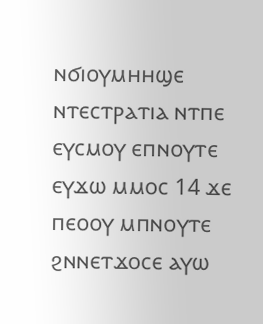ⲛϭⲓⲟⲩⲙⲏⲏϣⲉ ⲛⲧⲉⲥⲧⲣⲁⲧⲓⲁ ⲛⲧⲡⲉ ⲉⲩⲥⲙⲟⲩ ⲉⲡⲛⲟⲩⲧⲉ ⲉⲩϫⲱ ⲙⲙⲟⲥ 14 ϫⲉ ⲡⲉⲟⲟⲩ ⲙⲡⲛⲟⲩⲧⲉ ϩⲛⲛⲉⲧϫⲟⲥⲉ ⲁⲩⲱ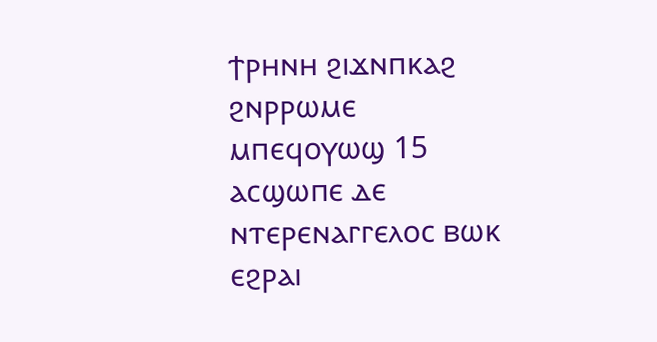ϯⲣⲏⲛⲏ ϩⲓϫⲛⲡⲕⲁϩ ϩⲛⲣⲣⲱⲙⲉ ⲙⲡⲉϥⲟⲩⲱϣ 15 ⲁⲥϣⲱⲡⲉ ⲇⲉ ⲛⲧⲉⲣⲉⲛⲁⲅⲅⲉⲗⲟⲥ ⲃⲱⲕ ⲉϩⲣⲁⲓ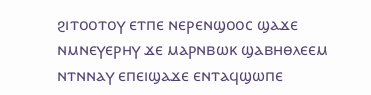ϩⲓⲧⲟⲟⲧⲟⲩ ⲉⲧⲡⲉ ⲛⲉⲣⲉⲛϣⲟⲟⲥ ϣⲁϫⲉ ⲛⲙⲛⲉⲩⲉⲣⲏⲩ ϫⲉ ⲙⲁⲣⲛⲃⲱⲕ ϣⲁⲃⲏⲑⲗⲉⲉⲙ ⲛⲧⲛⲛⲁⲩ ⲉⲡⲉⲓϣⲁϫⲉ ⲉⲛⲧⲁϥϣⲱⲡⲉ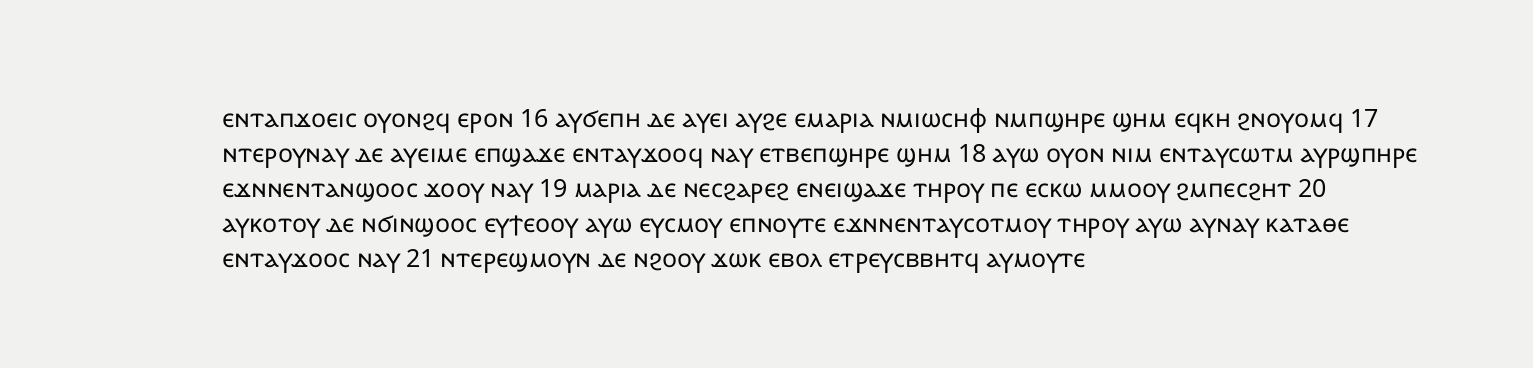ⲉⲛⲧⲁⲡϫⲟⲉⲓⲥ ⲟⲩⲟⲛϩϥ ⲉⲣⲟⲛ 16 ⲁⲩϭⲉⲡⲏ ⲇⲉ ⲁⲩⲉⲓ ⲁⲩϩⲉ ⲉⲙⲁⲣⲓⲁ ⲛⲙⲓⲱⲥⲏⲫ ⲛⲙⲡϣⲏⲣⲉ ϣⲏⲙ ⲉϥⲕⲏ ϩⲛⲟⲩⲟⲙϥ 17 ⲛⲧⲉⲣⲟⲩⲛⲁⲩ ⲇⲉ ⲁⲩⲉⲓⲙⲉ ⲉⲡϣⲁϫⲉ ⲉⲛⲧⲁⲩϫⲟⲟϥ ⲛⲁⲩ ⲉⲧⲃⲉⲡϣⲏⲣⲉ ϣⲏⲙ 18 ⲁⲩⲱ ⲟⲩⲟⲛ ⲛⲓⲙ ⲉⲛⲧⲁⲩⲥⲱⲧⲙ ⲁⲩⲣϣⲡⲏⲣⲉ ⲉϫⲛⲛⲉⲛⲧⲁⲛϣⲟⲟⲥ ϫⲟⲟⲩ ⲛⲁⲩ 19 ⲙⲁⲣⲓⲁ ⲇⲉ ⲛⲉⲥϩⲁⲣⲉϩ ⲉⲛⲉⲓϣⲁϫⲉ ⲧⲏⲣⲟⲩ ⲡⲉ ⲉⲥⲕⲱ ⲙⲙⲟⲟⲩ ϩⲙⲡⲉⲥϩⲏⲧ 20 ⲁⲩⲕⲟⲧⲟⲩ ⲇⲉ ⲛϭⲓⲛϣⲟⲟⲥ ⲉⲩϯⲉⲟⲟⲩ ⲁⲩⲱ ⲉⲩⲥⲙⲟⲩ ⲉⲡⲛⲟⲩⲧⲉ ⲉϫⲛⲛⲉⲛⲧⲁⲩⲥⲟⲧⲙⲟⲩ ⲧⲏⲣⲟⲩ ⲁⲩⲱ ⲁⲩⲛⲁⲩ ⲕⲁⲧⲁⲑⲉ ⲉⲛⲧⲁⲩϫⲟⲟⲥ ⲛⲁⲩ 21 ⲛⲧⲉⲣⲉϣⲙⲟⲩⲛ ⲇⲉ ⲛϩⲟⲟⲩ ϫⲱⲕ ⲉⲃⲟⲗ ⲉⲧⲣⲉⲩⲥⲃⲃⲏⲧϥ ⲁⲩⲙⲟⲩⲧⲉ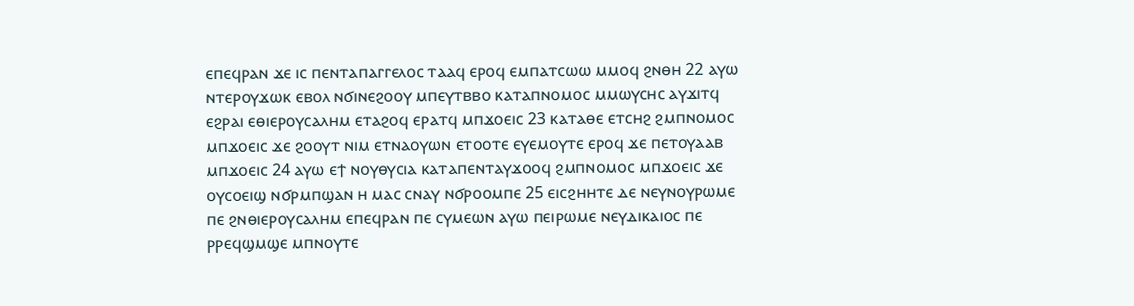ⲉⲡⲉϥⲣⲁⲛ ϫⲉ ⲓⲥ ⲡⲉⲛⲧⲁⲡⲁⲅⲅⲉⲗⲟⲥ ⲧⲁⲁϥ ⲉⲣⲟϥ ⲉⲙⲡⲁⲧⲥⲱⲱ ⲙⲙⲟϥ ϩⲛⲑⲏ 22 ⲁⲩⲱ ⲛⲧⲉⲣⲟⲩϫⲱⲕ ⲉⲃⲟⲗ ⲛϭⲓⲛⲉϩⲟⲟⲩ ⲙⲡⲉⲩⲧⲃⲃⲟ ⲕⲁⲧⲁⲡⲛⲟⲙⲟⲥ ⲙⲙⲱⲩⲥⲏⲥ ⲁⲩϫⲓⲧϥ ⲉϩⲣⲁⲓ ⲉⲑⲓⲉⲣⲟⲩⲥⲁⲗⲏⲙ ⲉⲧⲁϩⲟϥ ⲉⲣⲁⲧϥ ⲙⲡϫⲟⲉⲓⲥ 23 ⲕⲁⲧⲁⲑⲉ ⲉⲧⲥⲏϩ ϩⲙⲡⲛⲟⲙⲟⲥ ⲙⲡϫⲟⲉⲓⲥ ϫⲉ ϩⲟⲟⲩⲧ ⲛⲓⲙ ⲉⲧⲛⲁⲟⲩⲱⲛ ⲉⲧⲟⲟⲧⲉ ⲉⲩⲉⲙⲟⲩⲧⲉ ⲉⲣⲟϥ ϫⲉ ⲡⲉⲧⲟⲩⲁⲁⲃ ⲙⲡϫⲟⲉⲓⲥ 24 ⲁⲩⲱ ⲉϯ ⲛⲟⲩⲑⲩⲥⲓⲁ ⲕⲁⲧⲁⲡⲉⲛⲧⲁⲩϫⲟⲟϥ ϩⲙⲡⲛⲟⲙⲟⲥ ⲙⲡϫⲟⲉⲓⲥ ϫⲉ ⲟⲩⲥⲟⲉⲓϣ ⲛϭⲣⲙⲡϣⲁⲛ ⲏ ⲙⲁⲥ ⲥⲛⲁⲩ ⲛϭⲣⲟⲟⲙⲡⲉ 25 ⲉⲓⲥϩⲏⲏⲧⲉ ⲇⲉ ⲛⲉⲩⲛⲟⲩⲣⲱⲙⲉ ⲡⲉ ϩⲛⲑⲓⲉⲣⲟⲩⲥⲁⲗⲏⲙ ⲉⲡⲉϥⲣⲁⲛ ⲡⲉ ⲥⲩⲙⲉⲱⲛ ⲁⲩⲱ ⲡⲉⲓⲣⲱⲙⲉ ⲛⲉⲩⲇⲓⲕⲁⲓⲟⲥ ⲡⲉ ⲣⲣⲉϥϣⲙϣⲉ ⲙⲡⲛⲟⲩⲧⲉ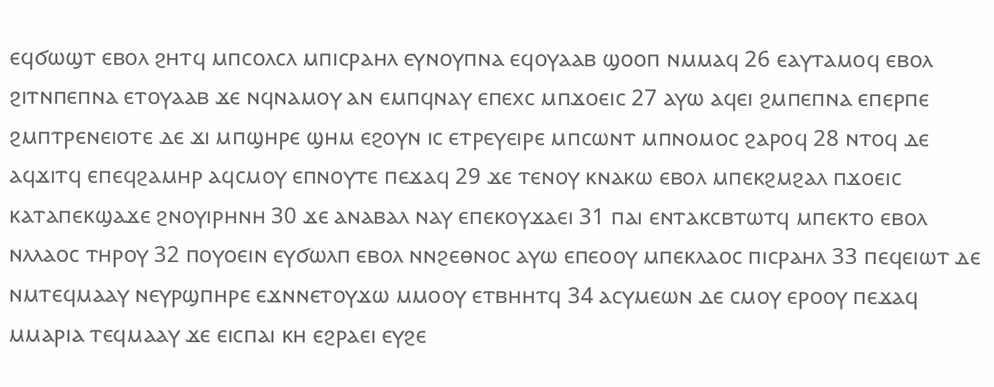ⲉϥϭⲱϣⲧ ⲉⲃⲟⲗ ϩⲏⲧϥ ⲙⲡⲥⲟⲗⲥⲗ ⲙⲡⲓⲥⲣⲁⲏⲗ ⲉⲩⲛⲟⲩⲡⲛⲁ ⲉϥⲟⲩⲁⲁⲃ ϣⲟⲟⲡ ⲛⲙⲙⲁϥ 26 ⲉⲁⲩⲧⲁⲙⲟϥ ⲉⲃⲟⲗ ϩⲓⲧⲛⲡⲉⲡⲛⲁ ⲉⲧⲟⲩⲁⲁⲃ ϫⲉ ⲛϥⲛⲁⲙⲟⲩ ⲁⲛ ⲉⲙⲡϥⲛⲁⲩ ⲉⲡⲉⲭⲥ ⲙⲡϫⲟⲉⲓⲥ 27 ⲁⲩⲱ ⲁϥⲉⲓ ϩⲙⲡⲉⲡⲛⲁ ⲉⲡⲉⲣⲡⲉ ϩⲙⲡⲧⲣⲉⲛⲉⲓⲟⲧⲉ ⲇⲉ ϫⲓ ⲙⲡϣⲏⲣⲉ ϣⲏⲙ ⲉϩⲟⲩⲛ ⲓⲥ ⲉⲧⲣⲉⲩⲉⲓⲣⲉ ⲙⲡⲥⲱⲛⲧ ⲙⲡⲛⲟⲙⲟⲥ ϩⲁⲣⲟϥ 28 ⲛⲧⲟϥ ⲇⲉ ⲁϥϫⲓⲧϥ ⲉⲡⲉϥϩⲁⲙⲏⲣ ⲁϥⲥⲙⲟⲩ ⲉⲡⲛⲟⲩⲧⲉ ⲡⲉϫⲁϥ 29 ϫⲉ ⲧⲉⲛⲟⲩ ⲕⲛⲁⲕⲱ ⲉⲃⲟⲗ ⲙⲡⲉⲕϩⲙϩⲁⲗ ⲡϫⲟⲉⲓⲥ ⲕⲁⲧⲁⲡⲉⲕϣⲁϫⲉ ϩⲛⲟⲩⲓⲣⲏⲛⲏ 30 ϫⲉ ⲁⲛⲁⲃⲁⲗ ⲛⲁⲩ ⲉⲡⲉⲕⲟⲩϫⲁⲉⲓ 31 ⲡⲁⲓ ⲉⲛⲧⲁⲕⲥⲃⲧⲱⲧϥ ⲙⲡⲉⲕⲧⲟ ⲉⲃⲟⲗ ⲛⲗⲗⲁⲟⲥ ⲧⲏⲣⲟⲩ 32 ⲡⲟⲩⲟⲉⲓⲛ ⲉⲩϭⲱⲗⲡ ⲉⲃⲟⲗ ⲛⲛϩⲉⲑⲛⲟⲥ ⲁⲩⲱ ⲉⲡⲉⲟⲟⲩ ⲙⲡⲉⲕⲗⲁⲟⲥ ⲡⲓⲥⲣⲁⲏⲗ 33 ⲡⲉϥⲉⲓⲱⲧ ⲇⲉ ⲛⲙⲧⲉϥⲙⲁⲁⲩ ⲛⲉⲩⲣϣⲡⲏⲣⲉ ⲉϫⲛⲛⲉⲧⲟⲩϫⲱ ⲙⲙⲟⲟⲩ ⲉⲧⲃⲏⲏⲧϥ 34 ⲁⲥⲩⲙⲉⲱⲛ ⲇⲉ ⲥⲙⲟⲩ ⲉⲣⲟⲟⲩ ⲡⲉϫⲁϥ ⲙⲙⲁⲣⲓⲁ ⲧⲉϥⲙⲁⲁⲩ ϫⲉ ⲉⲓⲥⲡⲁⲓ ⲕⲏ ⲉϩⲣⲁⲉⲓ ⲉⲩϩⲉ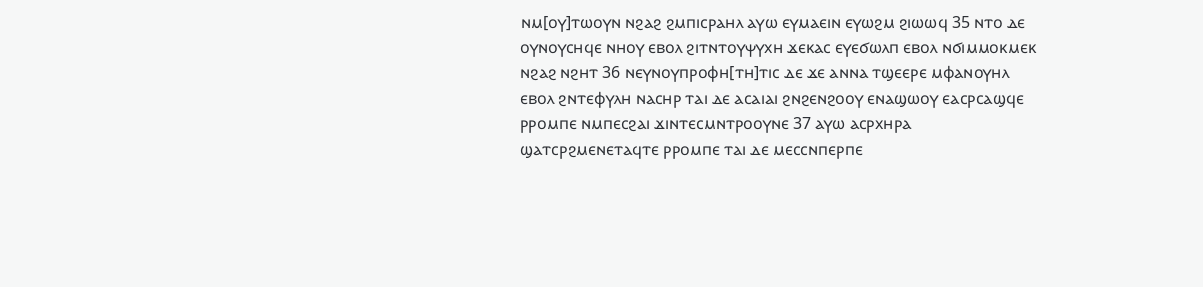ⲛⲙ[ⲟⲩ]ⲧⲱⲟⲩⲛ ⲛϩⲁϩ ϩⲙⲡⲓⲥⲣⲁⲏⲗ ⲁⲩⲱ ⲉⲩⲙⲁⲉⲓⲛ ⲉⲩⲱϩⲙ ϩⲓⲱⲱϥ 35 ⲛⲧⲟ ⲇⲉ ⲟⲩⲛⲟⲩⲥⲏϥⲉ ⲛⲏⲟⲩ ⲉⲃⲟⲗ ϩⲓⲧⲛⲧⲟⲩⲯⲩⲭⲏ ϫⲉⲕⲁⲥ ⲉⲩⲉϭⲱⲗⲡ ⲉⲃⲟⲗ ⲛϭⲓⲙⲙⲟⲕⲙⲉⲕ ⲛϩⲁϩ ⲛϩⲏⲧ 36 ⲛⲉⲩⲛⲟⲩⲡⲣⲟⲫⲏ[ⲧⲏ]ⲧⲓⲥ ⲇⲉ ϫⲉ ⲁⲛⲛⲁ ⲧϣⲉⲉⲣⲉ ⲙⲫⲁⲛⲟⲩⲏⲗ ⲉⲃⲟⲗ ϩⲛⲧⲉⲫⲩⲗⲏ ⲛⲁⲥⲏⲣ ⲧⲁⲓ ⲇⲉ ⲁⲥⲁⲓⲁⲓ ϩⲛϩⲉⲛϩⲟⲟⲩ ⲉⲛⲁϣⲱⲟⲩ ⲉⲁⲥⲣⲥⲁϣϥⲉ ⲣⲣⲟⲙⲡⲉ ⲛⲙⲡⲉⲥϩⲁⲓ ϫⲓⲛⲧⲉⲥⲙⲛⲧⲣⲟⲟⲩⲛⲉ 37 ⲁⲩⲱ ⲁⲥⲣⲭⲏⲣⲁ ϣⲁⲧⲥⲣϩⲙⲉⲛⲉⲧⲁϥⲧⲉ ⲣⲣⲟⲙⲡⲉ ⲧⲁⲓ ⲇⲉ ⲙⲉⲥⲥⲛⲡⲉⲣⲡⲉ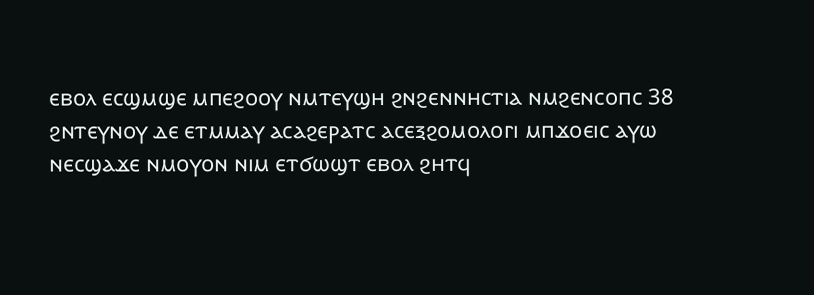ⲉⲃⲟⲗ ⲉⲥϣⲙϣⲉ ⲙⲡⲉϩⲟⲟⲩ ⲛⲙⲧⲉⲩϣⲏ ϩⲛϩⲉⲛⲛⲏⲥⲧⲓⲁ ⲛⲙϩⲉⲛⲥⲟⲡⲥ 38 ϩⲛⲧⲉⲩⲛⲟⲩ ⲇⲉ ⲉⲧⲙⲙⲁⲩ ⲁⲥⲁϩⲉⲣⲁⲧⲥ ⲁⲥⲉⲝϩⲟⲙⲟⲗⲟⲅⲓ ⲙⲡϫⲟⲉⲓⲥ ⲁⲩⲱ ⲛⲉⲥϣⲁϫⲉ ⲛⲙⲟⲩⲟⲛ ⲛⲓⲙ ⲉⲧϭⲱϣⲧ ⲉⲃⲟⲗ ϩⲏⲧϥ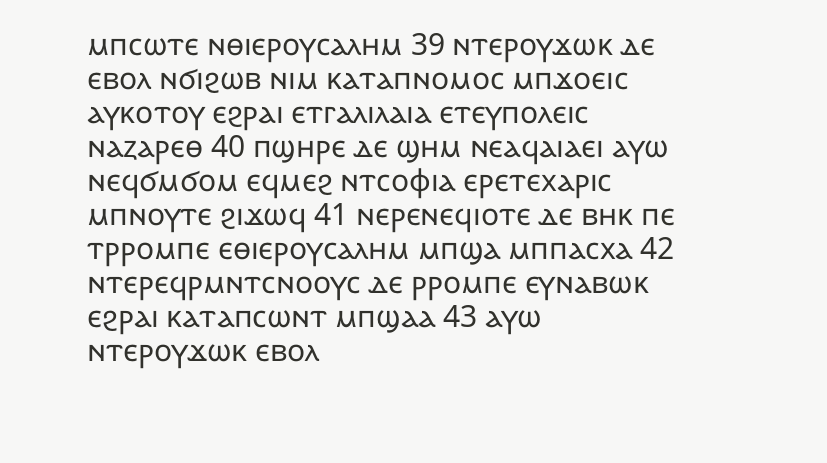ⲙⲡⲥⲱⲧⲉ ⲛⲑⲓⲉⲣⲟⲩⲥⲁⲗⲏⲙ 39 ⲛⲧⲉⲣⲟⲩϫⲱⲕ ⲇⲉ ⲉⲃⲟⲗ ⲛϭⲓϩⲱⲃ ⲛⲓⲙ ⲕⲁⲧⲁⲡⲛⲟⲙⲟⲥ ⲙⲡϫⲟⲉⲓⲥ ⲁⲩⲕⲟⲧⲟⲩ ⲉϩⲣⲁⲓ ⲉⲧⲅⲁⲗⲓⲗⲁⲓⲁ ⲉⲧⲉⲩⲡⲟⲗⲉⲓⲥ ⲛⲁⲍⲁⲣⲉⲑ 40 ⲡϣⲏⲣⲉ ⲇⲉ ϣⲏⲙ ⲛⲉⲁϥⲁⲓⲁⲉⲓ ⲁⲩⲱ ⲛⲉϥϭⲙϭⲟⲙ ⲉϥⲙⲉϩ ⲛⲧⲥⲟⲫⲓⲁ ⲉⲣⲉⲧⲉⲭⲁⲣⲓⲥ ⲙⲡⲛⲟⲩⲧⲉ ϩⲓϫⲱϥ 41 ⲛⲉⲣⲉⲛⲉϥⲓⲟⲧⲉ ⲇⲉ ⲃⲏⲕ ⲡⲉ ⲧⲣⲣⲟⲙⲡⲉ ⲉⲑⲓⲉⲣⲟⲩⲥⲁⲗⲏⲙ ⲙⲡϣⲁ ⲙⲡⲡⲁⲥⲭⲁ 42 ⲛⲧⲉⲣⲉϥⲣⲙⲛⲧⲥⲛⲟⲟⲩⲥ ⲇⲉ ⲣⲣⲟⲙⲡⲉ ⲉⲩⲛⲁⲃⲱⲕ ⲉϩⲣⲁⲓ ⲕⲁⲧⲁⲡⲥⲱⲛⲧ ⲙⲡϣⲁⲁ 43 ⲁⲩⲱ ⲛⲧⲉⲣⲟⲩϫⲱⲕ ⲉⲃⲟⲗ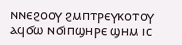ⲛⲛⲉϩⲟⲟⲩ ϩⲙⲡⲧⲣⲉⲩⲕⲟⲧⲟⲩ ⲁϥϭⲱ ⲛϭⲓⲡϣⲏⲣⲉ ϣⲏⲙ ⲓⲥ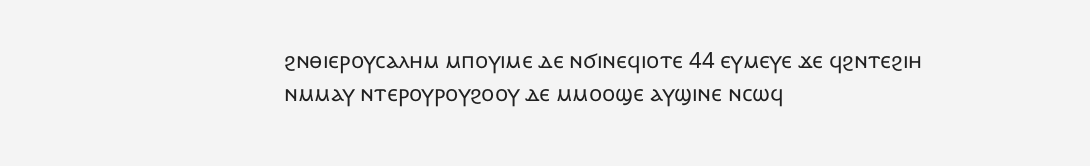ϩⲛⲑⲓⲉⲣⲟⲩⲥⲁⲗⲏⲙ ⲙⲡⲟⲩⲓⲙⲉ ⲇⲉ ⲛϭⲓⲛⲉϥⲓⲟⲧⲉ 44 ⲉⲩⲙⲉⲩⲉ ϫⲉ ϥϩⲛⲧⲉϩⲓⲏ ⲛⲙⲙⲁⲩ ⲛⲧⲉⲣⲟⲩⲣⲟⲩϩⲟⲟⲩ ⲇⲉ ⲙⲙⲟⲟϣⲉ ⲁⲩϣⲓⲛⲉ ⲛⲥⲱϥ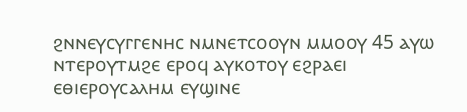ϩⲛⲛⲉⲩⲥⲩⲅⲅⲉⲛⲏⲥ ⲛⲙⲛⲉⲧⲥⲟⲟⲩⲛ ⲙⲙⲟⲟⲩ 45 ⲁⲩⲱ ⲛⲧⲉⲣⲟⲩⲧⲙϩⲉ ⲉⲣⲟϥ ⲁⲩⲕⲟⲧⲟⲩ ⲉϩⲣⲁⲉⲓ ⲉⲑⲓⲉⲣⲟⲩⲥⲁⲗⲏⲙ ⲉⲩϣⲓⲛⲉ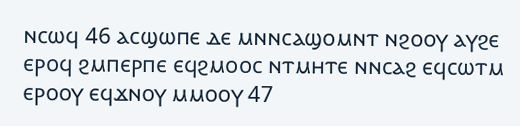ⲛⲥⲱϥ 46 ⲁⲥϣⲱⲡⲉ ⲇⲉ ⲙⲛⲛⲥⲁϣⲟⲙⲛⲧ ⲛϩⲟⲟⲩ ⲁⲩϩⲉ ⲉⲣⲟϥ ϩⲙⲡⲉⲣⲡⲉ ⲉϥϩⲙⲟⲟⲥ ⲛⲧⲙⲏⲧⲉ ⲛⲛⲥⲁϩ ⲉϥⲥⲱⲧⲙ ⲉⲣⲟⲟⲩ ⲉϥϫⲛⲟⲩ ⲙⲙⲟⲟⲩ 47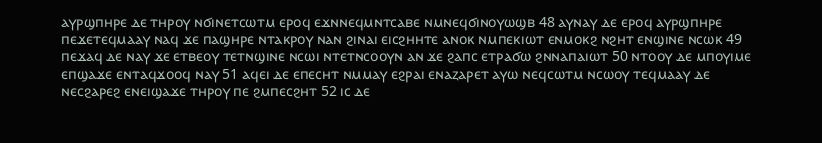ⲁⲩⲣϣⲡⲏⲣⲉ ⲇⲉ ⲧⲏⲣⲟⲩ ⲛϭⲓⲛⲉⲧⲥⲱⲧⲙ ⲉⲣⲟϥ ⲉϫⲛⲛⲉϥⲙⲛⲧⲥⲁⲃⲉ ⲛⲙⲛⲉϥϭⲓⲛⲟⲩⲱϣⲃ 48 ⲁⲩⲛⲁⲩ ⲇⲉ ⲉⲣⲟϥ ⲁⲩⲣϣⲡⲏⲣⲉ ⲡⲉϫⲉⲧⲉϥⲙⲁⲁⲩ ⲛⲁϥ ϫⲉ ⲡⲁϣⲏⲣⲉ ⲛⲧⲁⲕⲣⲟⲩ ⲛⲁⲛ ϩⲓⲛⲁⲓ ⲉⲓⲥϩⲏⲏⲧⲉ ⲁⲛⲟⲕ ⲛⲙⲡⲉⲕⲓⲱⲧ ⲉⲛⲙⲟⲕϩ ⲛϩⲏⲧ ⲉⲛϣⲓⲛⲉ ⲛⲥⲱⲕ 49 ⲡⲉϫⲁϥ ⲇⲉ ⲛⲁⲩ ϫⲉ ⲉⲧⲃⲉⲟⲩ ⲧⲉⲧⲛϣⲓⲛⲉ ⲛⲥⲱⲓ ⲛⲧⲉⲧⲛⲥⲟⲟⲩⲛ ⲁⲛ ϫⲉ ϩⲁⲡⲥ ⲉⲧⲣⲁϭⲱ ϩⲛⲛⲁⲡⲁⲓⲱⲧ 50 ⲛⲧⲟⲟⲩ ⲇⲉ ⲙⲡⲟⲩⲓⲙⲉ ⲉⲡϣⲁϫⲉ ⲉⲛⲧⲁϥϫⲟⲟϥ ⲛⲁⲩ 51 ⲁϥⲉⲓ ⲇⲉ ⲉⲡⲉⲥⲏⲧ ⲛⲙⲙⲁⲩ ⲉϩⲣⲁⲓ ⲉⲛⲁⲍⲁⲣⲉⲧ ⲁⲩⲱ ⲛⲉϥⲥⲱⲧⲙ ⲛⲥⲱⲟⲩ ⲧⲉϥⲙⲁⲁⲩ ⲇⲉ ⲛⲉⲥϩⲁⲣⲉϩ ⲉⲛⲉⲓϣⲁϫⲉ ⲧⲏⲣⲟⲩ ⲡⲉ ϩⲙⲡⲉⲥϩⲏⲧ 52 ⲓⲥ ⲇⲉ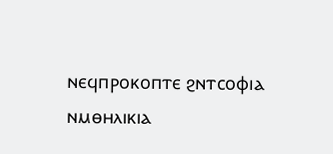ⲛⲉϥⲡⲣⲟⲕⲟⲡⲧⲉ ϩⲛⲧⲥⲟⲫⲓⲁ ⲛⲙⲑⲏⲗⲓⲕⲓⲁ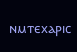ⲛⲙⲧⲉⲭⲁⲣⲓⲥ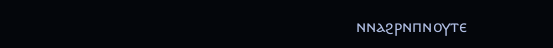ⲛⲛⲁϩⲣⲛⲡⲛⲟⲩⲧⲉ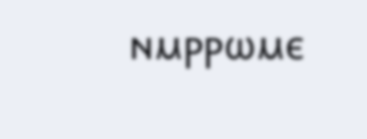ⲛⲙⲣⲣⲱⲙⲉ